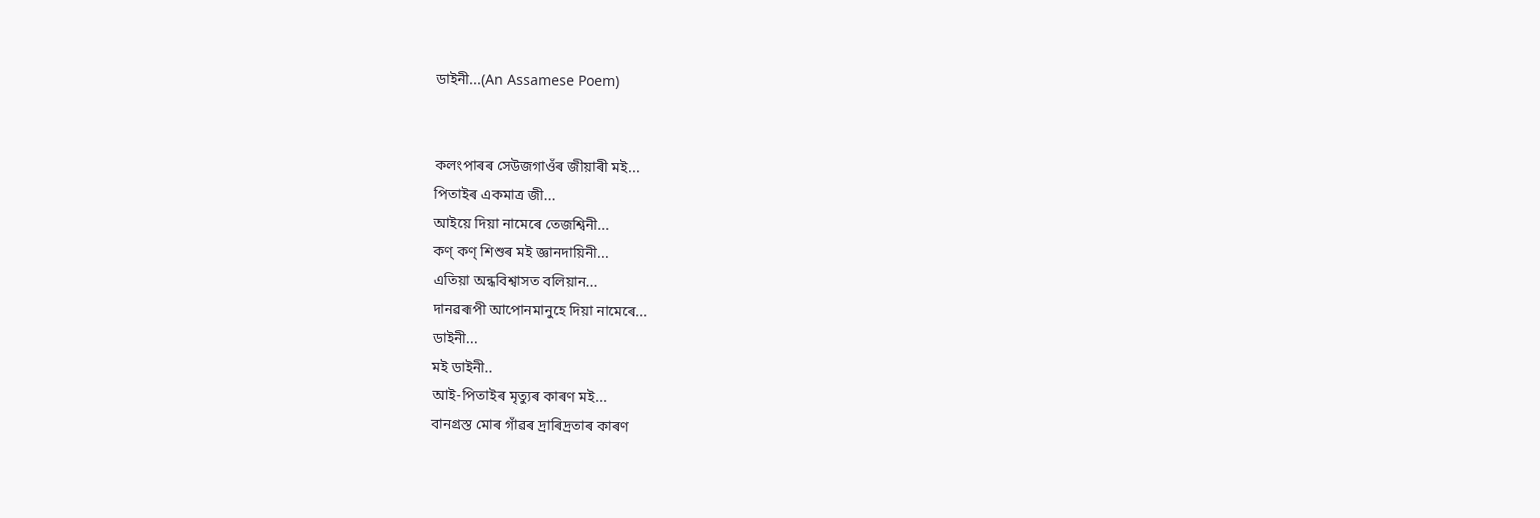ডাইনী...(An Assamese Poem)


কলংপাৰৰ সেউজগাওঁৰ জীয়াৰী মই...
পিতাইৰ একমাত্ৰ জী...
আইয়ে দিয়া নামেৰে তেজশ্বিনী...
কণ্ কণ্ শিশুৰ মই জ্ঞানদায়িনী...
এতিয়া অন্ধবিশ্বাসত বলিয়ান...
দানৱৰূপী আপোনমানুহে দিয়া নামেৰে...
ডাইনী...
মই ডাইনী..
আই-পিতাইৰ মৃত্যুৰ কাৰণ মই...
বানগ্ৰস্ত মোৰ গাঁৱৰ দ্ৰাৰিদ্ৰতাৰ কাৰণ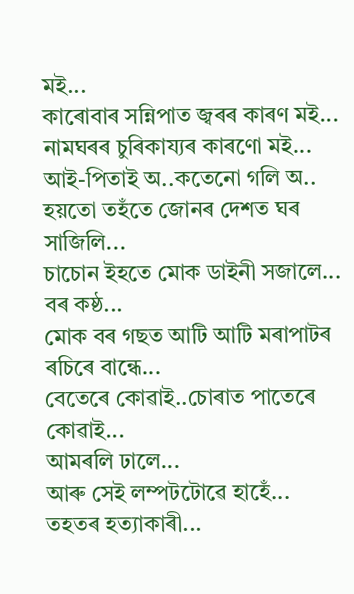মই...
কাৰোবাৰ সন্নিপাত জ্বৰৰ কাৰণ মই...
নামঘৰৰ চুৰিকায্যৰ কাৰণো মই...
আই-পিতাই অ..কতেনো গলি অ..
হয়তো তহঁতে জোনৰ দেশত ঘৰ সাজিলি...
চাচোন ইহতে মোক ডাইনী সজালে...
বৰ কষ্ঠ...
মোক বৰ গছত আটি আটি মৰাপাটৰ ৰচিৰে বান্ধে...
বেতেৰে কোৱাই..চোৰাত পাতেৰে কোৱাই...
আমৰলি ঢালে...
আৰু সেই লম্পটটোৱে হাহেঁ...
তহতৰ হত্যাকাৰী...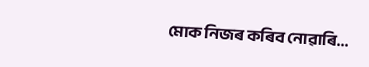মোক নিজৰ কৰিব নোৱাৰি...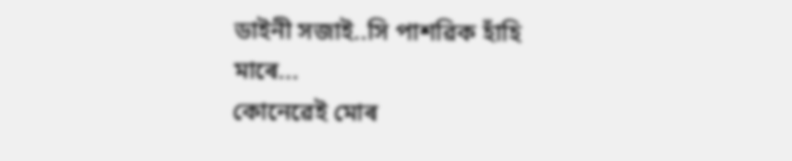ডাইনী সজাই..সি পাশৱিক হাঁহি মাৰে...
কোনেৱেই মোৰ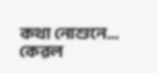কথা নোশুনে...
কেৱল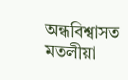অন্ধবিশ্বাসত মতলীয়া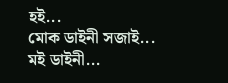হই...
মোক ডাইনী সজাই...
মই ডাইনী...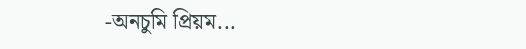-অনচুমি প্ৰিয়ম...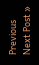Previous
Next Post »